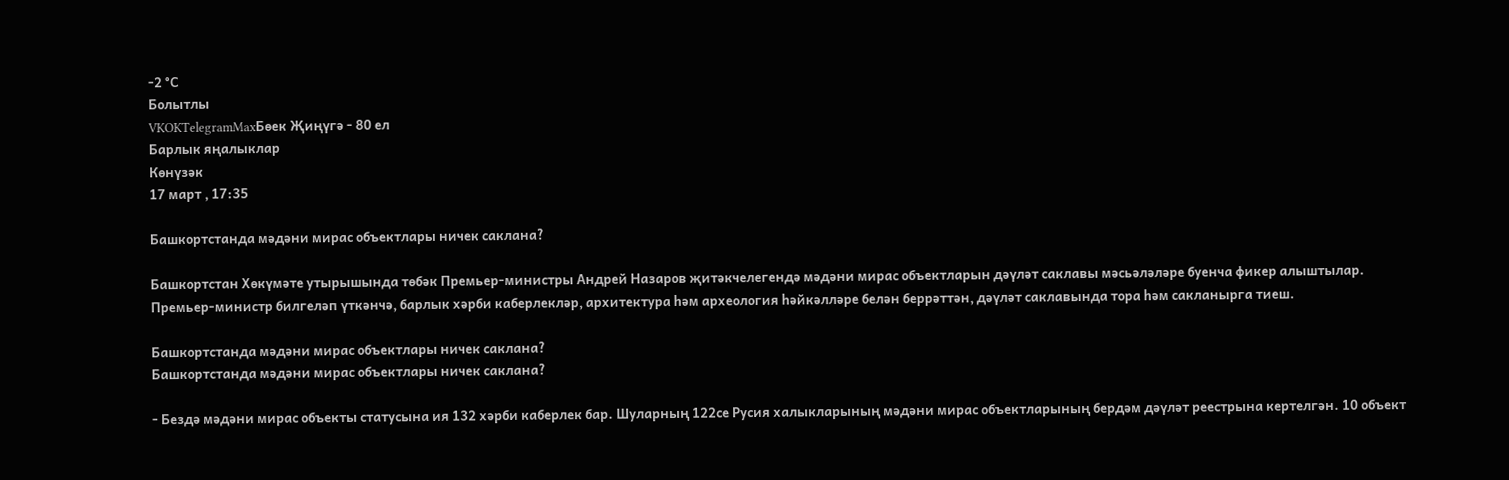-2 °С
Болытлы
VKOKTelegramMaxБөек Җиңүгә - 80 ел
Барлык яңалыклар
Көнүзәк
17 март , 17:35

Башкортстанда мәдәни мирас объектлары ничек саклана?

Башкортстан Хөкүмәте утырышында төбәк Премьер-министры Андрей Назаров җитәкчелегендә мәдәни мирас объектларын дәүләт саклавы мәсьәләләре буенча фикер алыштылар. Премьер-министр билгеләп үткәнчә, барлык хәрби каберлекләр, архитектура һәм археология һәйкәлләре белән беррәттән, дәүләт саклавында тора һәм сакланырга тиеш.

Башкортстанда мәдәни мирас объектлары ничек саклана?
Башкортстанда мәдәни мирас объектлары ничек саклана?

- Бездә мәдәни мирас объекты статусына ия 132 хәрби каберлек бар. Шуларның 122се Русия халыкларының мәдәни мирас объектларының бердәм дәүләт реестрына кертелгән. 10 объект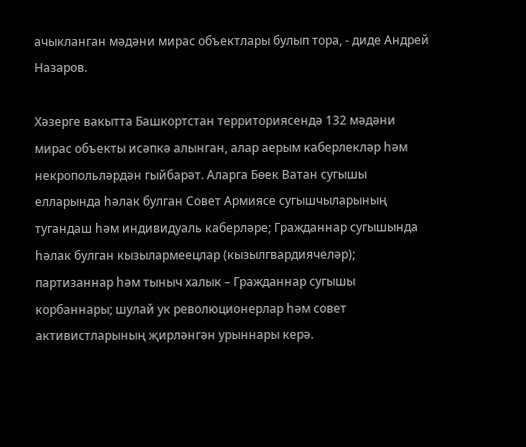ачыкланган мәдәни мирас объектлары булып тора, - диде Андрей Назаров.

Хәзерге вакытта Башкортстан территориясендә 132 мәдәни мирас объекты исәпкә алынган, алар аерым каберлекләр һәм некропольләрдән гыйбарәт. Аларга Бөек Ватан сугышы елларында һәлак булган Совет Армиясе сугышчыларының тугандаш һәм индивидуаль каберләре; Гражданнар сугышында һәлак булган кызылармеецлар (кызылгвардиячеләр); партизаннар һәм тыныч халык – Гражданнар сугышы корбаннары; шулай ук революционерлар һәм совет активистларының җирләнгән урыннары керә.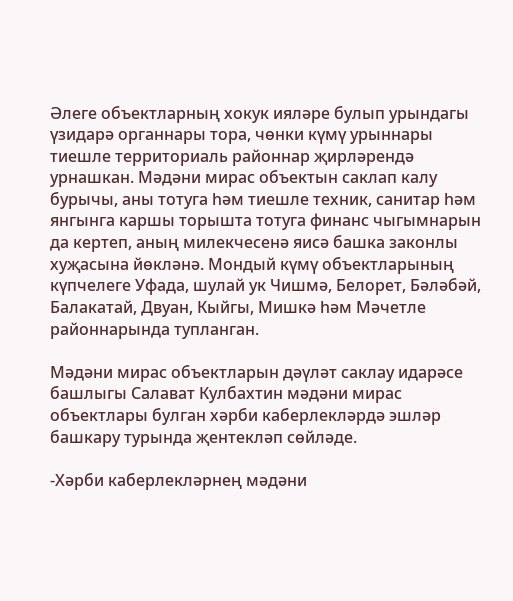Әлеге объектларның хокук ияләре булып урындагы үзидарә органнары тора, чөнки күмү урыннары тиешле территориаль районнар җирләрендә урнашкан. Мәдәни мирас объектын саклап калу бурычы, аны тотуга һәм тиешле техник, санитар һәм янгынга каршы торышта тотуга финанс чыгымнарын да кертеп, аның милекчесенә яисә башка законлы хуҗасына йөкләнә. Мондый күмү объектларының күпчелеге Уфада, шулай ук Чишмә, Белорет, Бәләбәй, Балакатай, Двуан, Кыйгы, Мишкә һәм Мәчетле районнарында тупланган.

Мәдәни мирас объектларын дәүләт саклау идарәсе башлыгы Салават Кулбахтин мәдәни мирас объектлары булган хәрби каберлекләрдә эшләр башкару турында җентекләп сөйләде.

-Хәрби каберлекләрнең мәдәни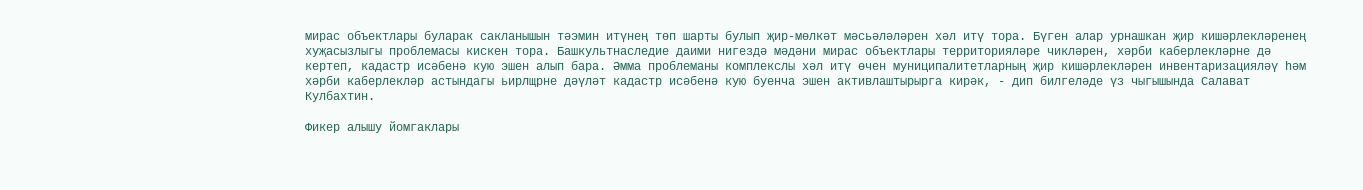мирас объектлары буларак сакланышын тәэмин итүнең төп шарты булып җир-мөлкәт мәсьәләләрен хәл итү тора. Бүген алар урнашкан җир кишәрлекләренең хуҗасызлыгы проблемасы кискен тора. Башкультнаследие даими нигездә мәдәни мирас объектлары территорияләре чикләрен, хәрби каберлекләрне дә кертеп, кадастр исәбенә кую эшен алып бара. Әмма проблеманы комплекслы хәл итү өчен муниципалитетларның җир кишәрлекләрен инвентаризацияләү һәм хәрби каберлекләр астындагы ьирлщрне дәүләт кадастр исәбенә кую буенча эшен активлаштырырга кирәк, - дип билгеләде үз чыгышында Салават Кулбахтин.

Фикер алышу йомгаклары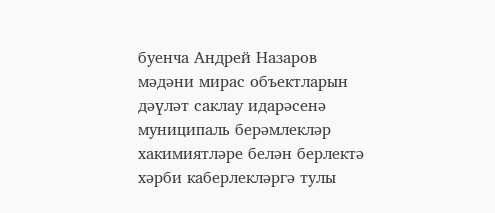буенча Андрей Назаров мәдәни мирас объектларын дәүләт саклау идарәсенә муниципаль берәмлекләр хакимиятләре белән берлектә хәрби каберлекләргә тулы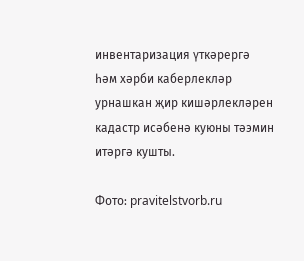инвентаризация үткәрергә һәм хәрби каберлекләр урнашкан җир кишәрлекләрен кадастр исәбенә куюны тәэмин итәргә кушты.

Фото: pravitelstvorb.ru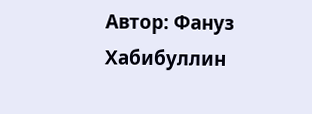Автор: Фануз Хабибуллин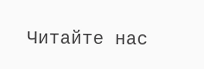Читайте нас